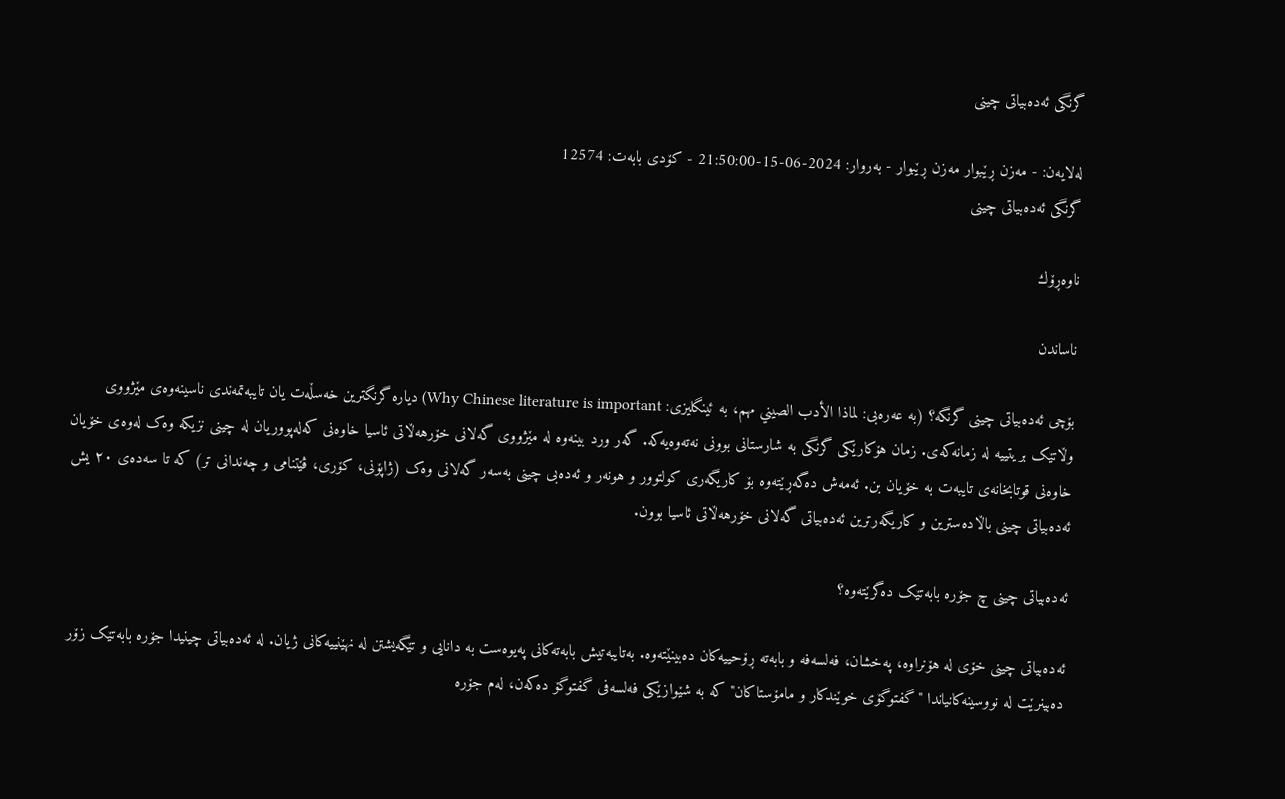گرنگی ئەدەبیاتی چینی

له‌لایه‌ن: - مەزن ڕێبوار مەزن ڕێبوار - به‌روار: 2024-06-15-21:50:00 - کۆدی بابەت: 12574
گرنگی ئەدەبیاتی چینی

ناوه‌ڕۆك

ناساندن

بۆچی ئەدەبیاتی چینی گرنگە؟ (بە عەرەبی: لماذا الأدب الصيني مهم، بە ئینگلیزی: Why Chinese literature is important) دیارە گرنگترین خەسڵەت یان تایبەتمەندی ناسینەوەی مێژووی وڵاتێک بریتییە لە زمانەکەی. زمان هۆکارێکی گرنگی بە شارستانی بوونی نەتەوەیەکە. گەر ورد بینەوە لە مێژووی گەلانی خۆرهەڵاتی ئاسیا خاوەنی کەلەپووریان لە چینی نزیکە وەک لەوەی خۆیان خاوەنی قوتابخانەی تایبەت بە خۆیان بن. ئەمەش دەگەڕێتەوە بۆ کاریگەری کولتوور و هونەر و ئەدەبی چینی بەسەر گەلانی وەک (ژاپۆنی، کۆری، ڤێتنامی و چەندانی تر) کە تا سەدەی ٢٠ یش ئەدەبیاتی چینی باڵادەسترین و کاریگەرترین ئەدەبیاتی گەلانی خۆرهەڵاتی ئاسیا بوون.

ئەدەبیاتی چینی چ جۆرە بابەتێک دەگرێتەوە؟

ئەدەبیاتی چینی خۆی لە هۆنراوە، پەخشان، فەلسەفە و بابەتە ڕۆحییەکان دەبینێتەوە. بەتایبەتیش بابەتەکانی پەیوەست بە دانایی و تێگەیشتن لە نهێنییەکانی ژیان. لە ئەدەبیاتی چینیدا جۆرە بابەتێک زۆر دەبینرێت لە نووسینەکانیاندا "گفتوگۆی خوێندکار و مامۆستاکان" کە بە شێوازێکی فەلسەفی گفتوگۆ دەکەن، لەم جۆرە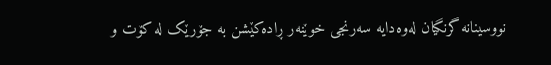نووسینانە گرنگیان لەوەدایە سەرنجی خوێنەر ڕادەکێشن بە جۆرێک لە کۆت و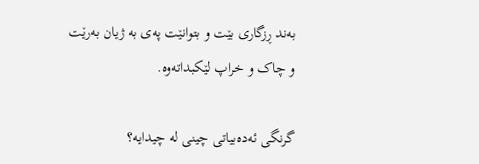بەند ڕزگاری بێت و بتوانێت پەی بە ژیان بەرێت و چاک و خراپ لێکبداتەوە.

گرنگی ئەدەبیاتی چینی لە چیدایە؟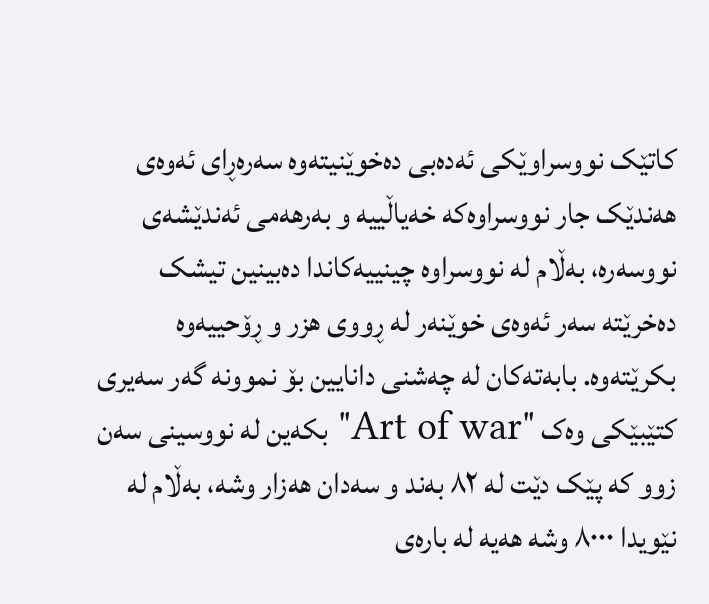کاتێک نووسراوێکی ئەدەبی دەخوێنیتەوە سەرەڕای ئەوەی هەندێک جار نووسراوەکە خەیاڵییە و بەرهەمی ئەندێشەی نووسەرە، بەڵام لە نووسراوە چینییەکاندا دەبینین تیشک دەخرێتە سەر ئەوەی خوێنەر لە ڕووی هزر و ڕۆحییەوە بکرێتەوە. بابەتەکان لە چەشنی دانایین بۆ نموونە گەر سەیری کتێبێکی وەک "Art of war" بکەین لە نووسینی سەن زوو کە پێک دێت لە ٨٢ بەند و سەدان هەزار وشە، بەڵام لە نێویدا ٨٠٠٠ وشە هەیە لە بارەی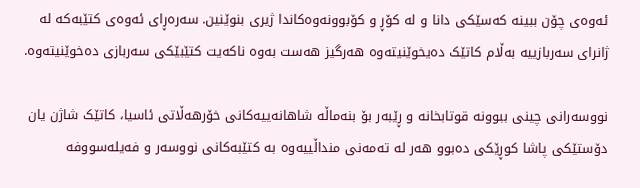ئەوەی چۆن ببینە کەسێکی دانا و لە کۆڕ و کۆبوونەوەکاندا ژیری بنوێنین. سەرەڕای ئەوەی کتێبەکە لە ژانرای سەربازییە بەڵام کاتێک دەیخوێنیتەوە هەرگیز هەست بەوە ناکەیت کتێبێکی سەربازی دەخوێنیتەوە.

نووسەرانی چینی ببوونە قوتابخانە و ڕێبەر بۆ بنەماڵە شاهانەییەکانی خۆرهەڵاتی ئاسیا، کاتێک شاژن یان دۆستێکی پاشا کوڕێکی دەبوو هەر لە تەمەنی منداڵییەوە بە کتێبەکانی نووسەر و فەیلەسووفە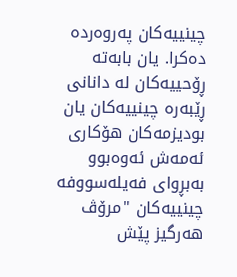چینییەکان پەروەردە دەکرا. یان بابەتە ڕۆحییەکان لە دانانی ڕێبەرە چینییەکان یان بودیزمەکان هۆکاری ئەمەش ئەوەبوو بەبڕوای فەیلەسووفە چینییەکان "مرۆڤ هەرگیز پێش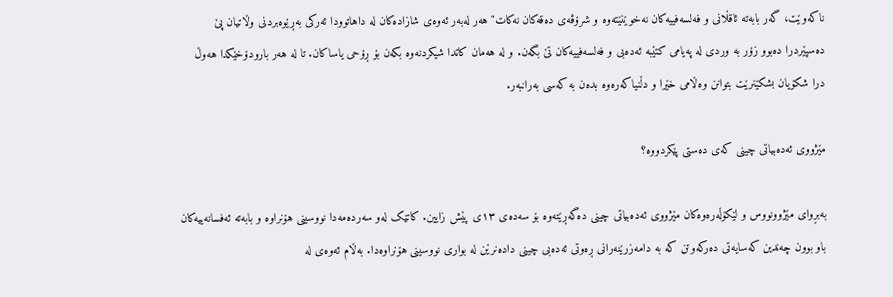ناکەوێت، گەر بابەتە ئاقڵانی و فەلسەفییەکان نەخوێنێتەوە و شرۆڤەی دەقەکان نەکات" هەر لەبەر ئەوەی شازادەکان لە داهاتوودا ئەرکی بەڕێوەبردنی وڵاتیان پێ دەسپێردرا دەبوو زۆر بە وردی لە پەیامی کتێبە ئەدەبی و فەلسەفییەکان تێ بگەن. و لە هەمان کاتدا شیکردنەوە بکەن بۆ ڕۆحی یاساکان. تا لە هەر بارودۆخێکدا هەوڵ درا شکۆیان بشکێنرێت بتوانن وەڵامی خێرا و دڵنیاکەرەوە بدەن بە کەسی بەرانبەر.

مێژووی ئەدەبیاتی چینی کەی دەستی پێکردووە؟

بەبڕوای مێژوونووس و لێکۆڵەرەوەکان مێژووی ئەدەبیاتی چینی دەگەڕێتەوە بۆ سەدەی ١٣ی پێش زایین. کاتێک لەو سەردەمەدا نووسینی هۆنراوە و بابەتە ئەفسانەییەکان باو بوون چەندین کەسایەتی دەرکەوتن کە بە دامەزرێنەرانی ڕەوتی ئەدەبی چینی دادەنرێن لە بواری نووسینی هۆنراوەدا. بەڵام ئەوەی لە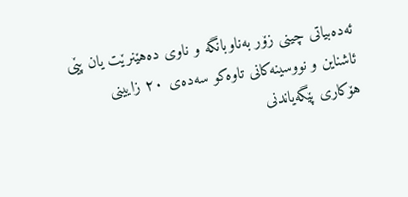ئەدەبیاتی چینی زۆر بەناوبانگە و ناوی دەهێنرێت یان پێی ئاشناین و نووسینەکانی تاوەکو سەدەی ٢٠ زایینی هۆکاری پێگەیاندنی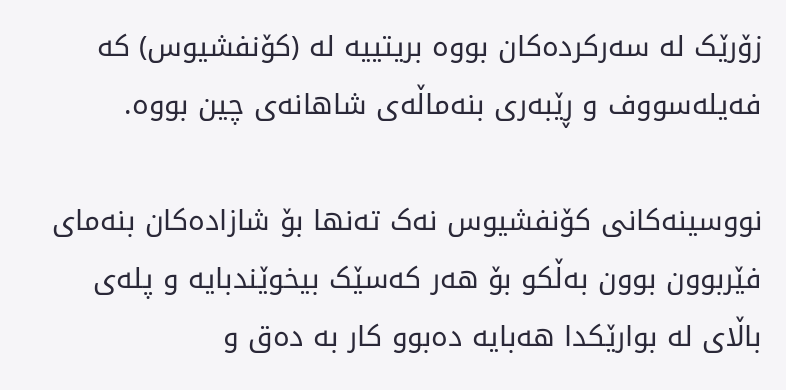زۆرێک لە سەرکردەکان بووە بریتییە لە (کۆنفشیوس) کە فەیلەسووف و ڕێبەری بنەماڵەی شاهانەی چین بووە.

نووسینەکانی کۆنفشیوس نەک تەنها بۆ شازادەکان بنەمای فێربوون بوون بەڵکو بۆ هەر کەسێک بیخوێندبایە و پلەی باڵای لە بوارێکدا هەبایە دەبوو کار بە دەق و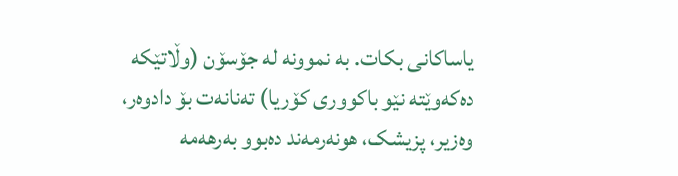یاساکانی بکات. بە نموونە لە جۆسۆن (وڵاتێکە دەکەوێتە نێو باکووری کۆریا) تەنانەت بۆ دادوەر، وەزیر، پزیشک، هونەرمەند دەبوو بەرهەمە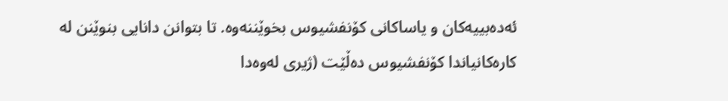ئەدەبییەکان و یاساکانی کۆنفشیوس بخوێننەوە. تا بتوانن دانایی بنوێنن لە کارەکانیاندا کۆنفشیوس دەڵێت (ژیری لەوەدا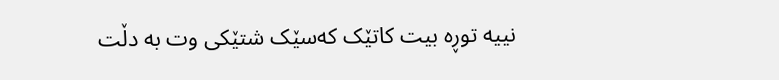نییە توڕە بیت کاتێک کەسێک شتێکی وت بە دڵت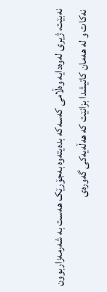نەبێت، ژیری لەوەدایە وەڵامی کەسەکە بدەیتەوە بەجۆرێک هەست بە شەرمەزاربوون نەکات و لە هەمان کاتیشدا بزانێت کە هەڵەیەکی گەورەی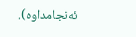ئەنجامداوە).